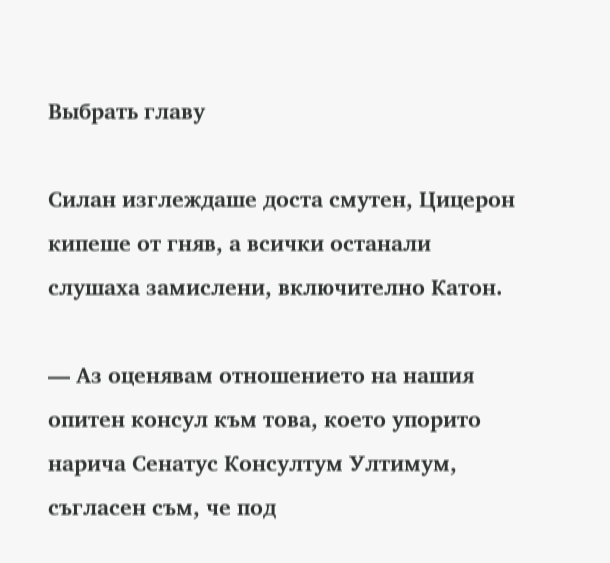Выбрать главу

Силан изглеждаше доста смутен, Цицерон кипеше от гняв, а всички останали слушаха замислени, включително Катон.

— Аз оценявам отношението на нашия опитен консул към това, което упорито нарича Сенатус Консултум Ултимум, съгласен съм, че под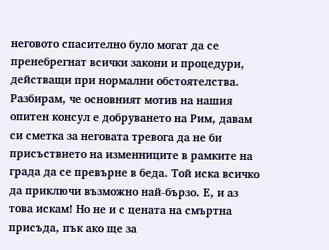неговото спасително було могат да се пренебрегнат всички закони и процедури, действащи при нормални обстоятелства. Разбирам, че основният мотив на нашия опитен консул е добруването на Рим, давам си сметка за неговата тревога да не би присъствието на изменниците в рамките на града да се превърне в беда. Той иска всичко да приключи възможно най-бързо. Е, и аз това искам! Но не и с цената на смъртна присъда, пък ако ще за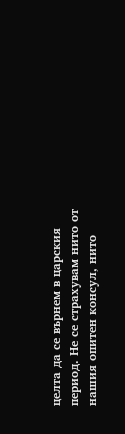целта да се върнем в царския период. Не се страхувам нито от нашия опитен консул, нито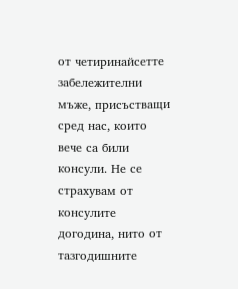от четиринайсетте забележителни мъже, присъстващи сред нас, които вече са били консули. Не се страхувам от консулите догодина, нито от тазгодишните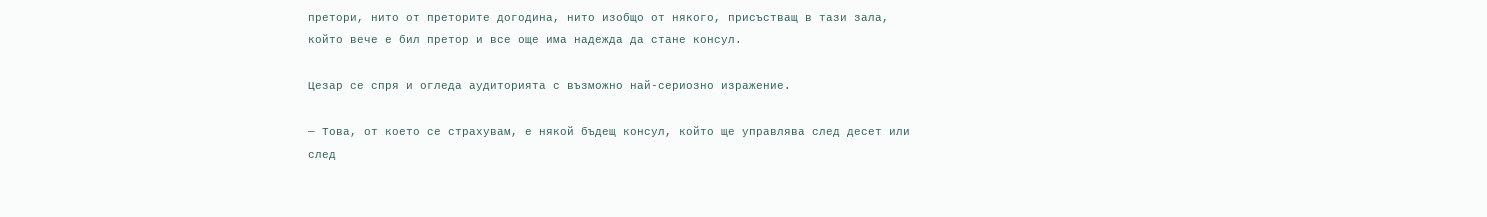претори, нито от преторите догодина, нито изобщо от някого, присъстващ в тази зала, който вече е бил претор и все още има надежда да стане консул.

Цезар се спря и огледа аудиторията с възможно най-сериозно изражение.

— Това, от което се страхувам, е някой бъдещ консул, който ще управлява след десет или след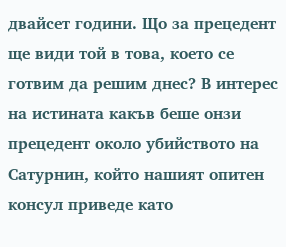двайсет години. Що за прецедент ще види той в това, което се готвим да решим днес? В интерес на истината какъв беше онзи прецедент около убийството на Сатурнин, който нашият опитен консул приведе като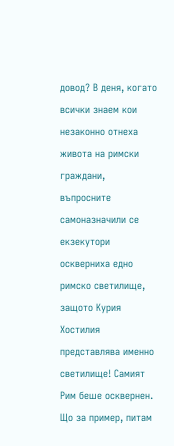довод? В деня, когато всички знаем кои незаконно отнеха живота на римски граждани, въпросните самоназначили се екзекутори оскверниха едно римско светилище, защото Курия Хостилия представлява именно светилище! Самият Рим беше осквернен. Що за пример, питам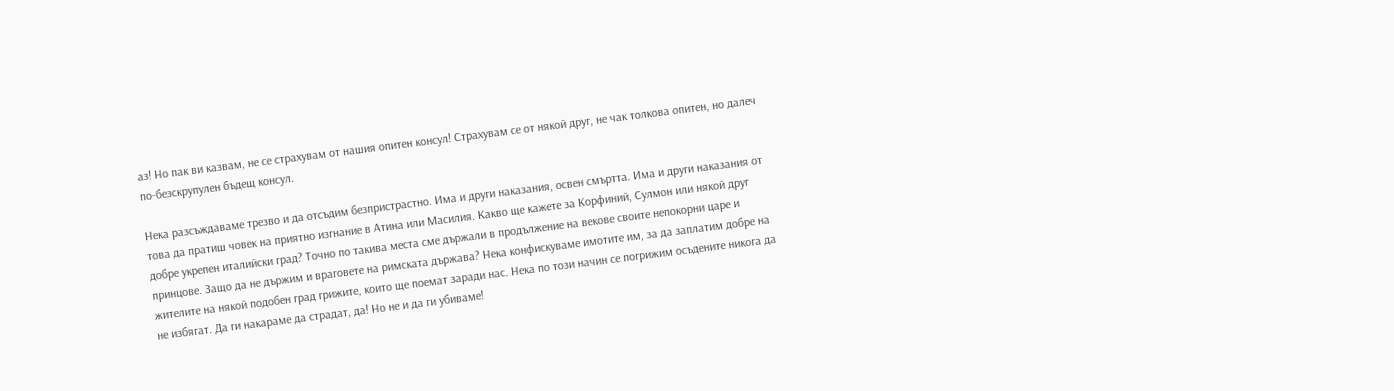аз! Но пак ви казвам, не се страхувам от нашия опитен консул! Страхувам се от някой друг, не чак толкова опитен, но далеч по-безскрупулен бъдещ консул.

Нека разсъждаваме трезво и да отсъдим безпристрастно. Има и други наказания, освен смъртта. Има и други наказания от това да пратиш човек на приятно изгнание в Атина или Масилия. Какво ще кажете за Корфиний, Сулмон или някой друг добре укрепен италийски град? Точно по такива места сме държали в продължение на векове своите непокорни царе и принцове. Защо да не държим и враговете на римската държава? Нека конфискуваме имотите им, за да заплатим добре на жителите на някой подобен град грижите, които ще поемат заради нас. Нека по този начин се погрижим осъдените никога да не избягат. Да ги накараме да страдат, да! Но не и да ги убиваме!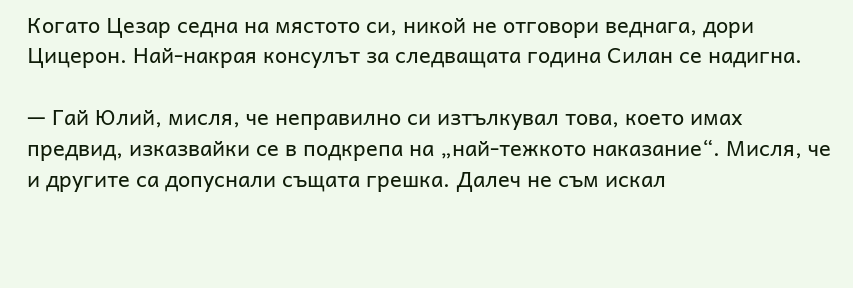Когато Цезар седна на мястото си, никой не отговори веднага, дори Цицерон. Най-накрая консулът за следващата година Силан се надигна.

— Гай Юлий, мисля, че неправилно си изтълкувал това, което имах предвид, изказвайки се в подкрепа на „най-тежкото наказание“. Мисля, че и другите са допуснали същата грешка. Далеч не съм искал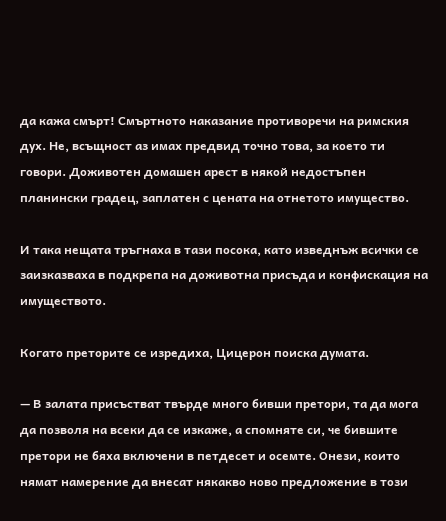да кажа смърт! Смъртното наказание противоречи на римския дух. Не, всъщност аз имах предвид точно това, за което ти говори. Доживотен домашен арест в някой недостъпен планински градец, заплатен с цената на отнетото имущество.

И така нещата тръгнаха в тази посока, като изведнъж всички се заизказваха в подкрепа на доживотна присъда и конфискация на имуществото.

Когато преторите се изредиха, Цицерон поиска думата.

— В залата присъстват твърде много бивши претори, та да мога да позволя на всеки да се изкаже, а спомняте си, че бившите претори не бяха включени в петдесет и осемте. Онези, които нямат намерение да внесат някакво ново предложение в този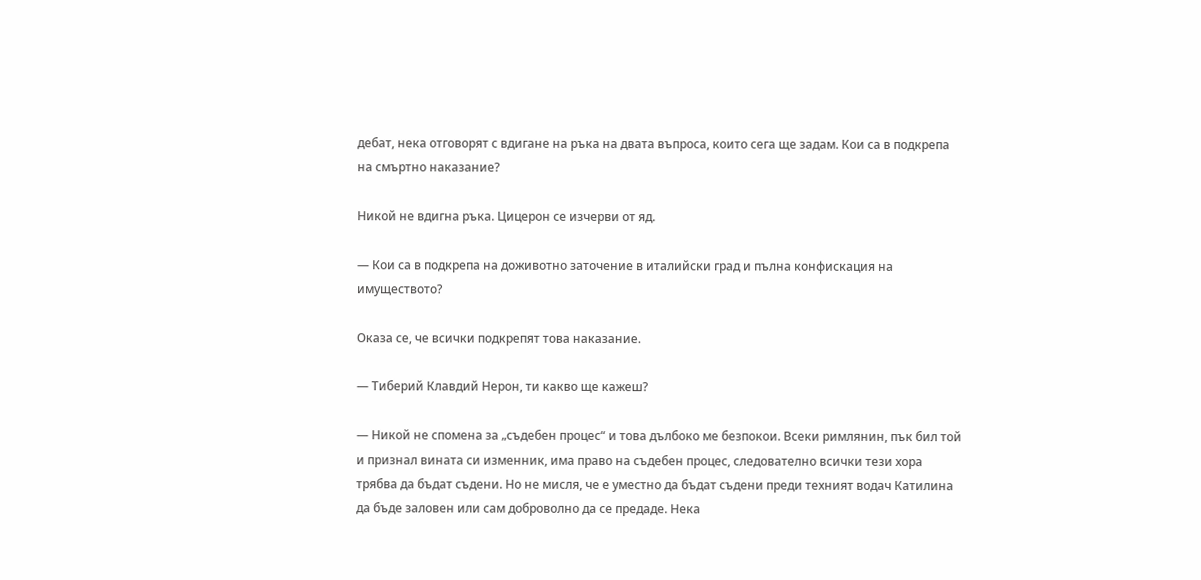дебат, нека отговорят с вдигане на ръка на двата въпроса, които сега ще задам. Кои са в подкрепа на смъртно наказание?

Никой не вдигна ръка. Цицерон се изчерви от яд.

— Кои са в подкрепа на доживотно заточение в италийски град и пълна конфискация на имуществото?

Оказа се, че всички подкрепят това наказание.

— Тиберий Клавдий Нерон, ти какво ще кажеш?

— Никой не спомена за „съдебен процес“ и това дълбоко ме безпокои. Всеки римлянин, пък бил той и признал вината си изменник, има право на съдебен процес, следователно всички тези хора трябва да бъдат съдени. Но не мисля, че е уместно да бъдат съдени преди техният водач Катилина да бъде заловен или сам доброволно да се предаде. Нека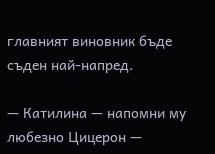главният виновник бъде съден най-напред.

— Катилина — напомни му любезно Цицерон —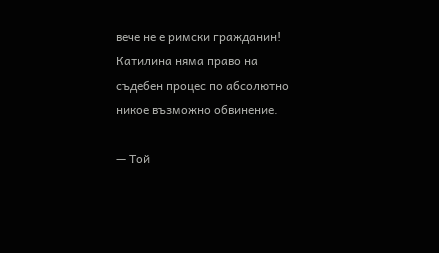вече не е римски гражданин! Катилина няма право на съдебен процес по абсолютно никое възможно обвинение.

— Той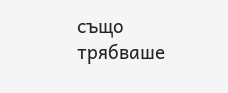също трябваше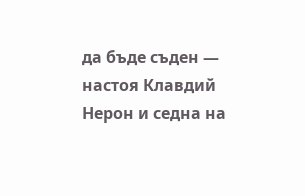да бъде съден — настоя Клавдий Нерон и седна на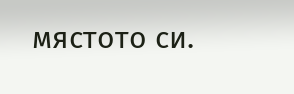мястото си.